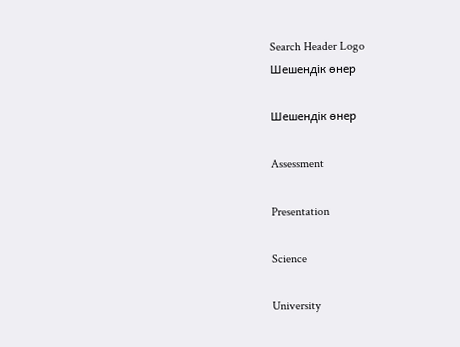Search Header Logo
Шешендік өнер

Шешендік өнер

Assessment

Presentation

Science

University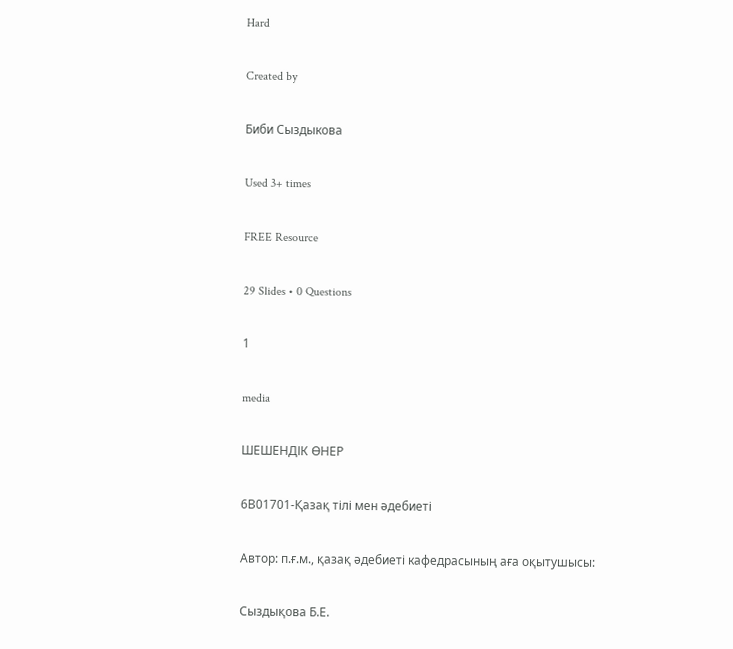Hard

Created by

Биби Сыздыкова

Used 3+ times

FREE Resource

29 Slides • 0 Questions

1

media

ШЕШЕНДІК ӨНЕР

6В01701-Қазақ тілі мен әдебиеті

Автор: п.ғ.м., қазақ әдебиеті кафедрасының аға оқытушысы:

Сыздықова Б.Е.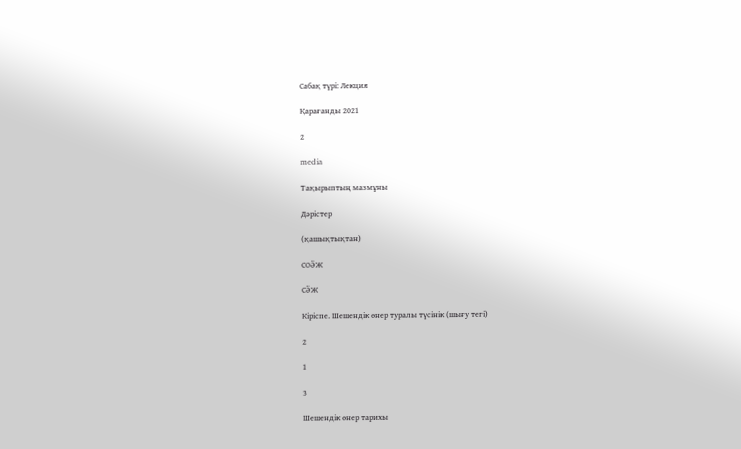Сабақ түрі: Лекция

Қарағанды 2021

2

media

Тақырыптың мазмұны

Дәрістер

(қашықтықтан)

СОӚЖ

СӚЖ

Кіріспе. Шешендік өнер туралы түсінік (шығу тегі)

2

1

3

Шешендік өнер тарихы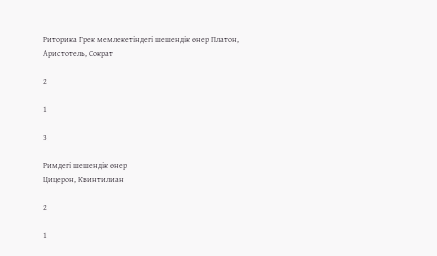Риторика Грек мемлекетіндегі шешендік өнер Платон, Аристотель, Сократ

2

1

3

Римдегі шешендік өнер
Цицерон, Квинтилиан

2

1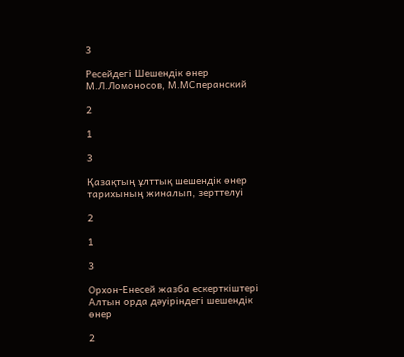3

Ресейдегі Шешендік өнер М.Л.Ломоносов, М.МСперанский

2

1

3

Қазақтың ұлттық шешендік өнер тарихының жиналып, зерттелуі

2

1

3

Орхон-Енесей жазба ескерткіштері Алтын орда дәуіріндегі шешендік өнер

2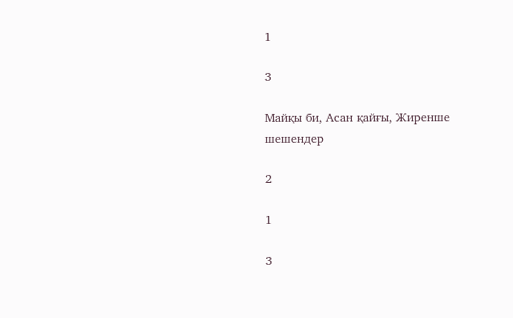1

3

Майқы би, Асан қайғы, Жиренше шешендер

2

1

3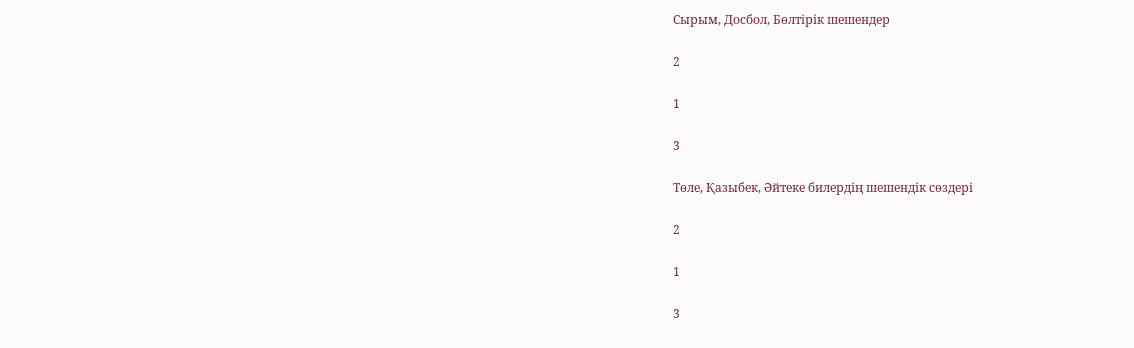Сырым, Досбол, Бөлтірік шешендер

2

1

3

Төле, Қазыбек, Әйтеке билердің шешендік сөздері

2

1

3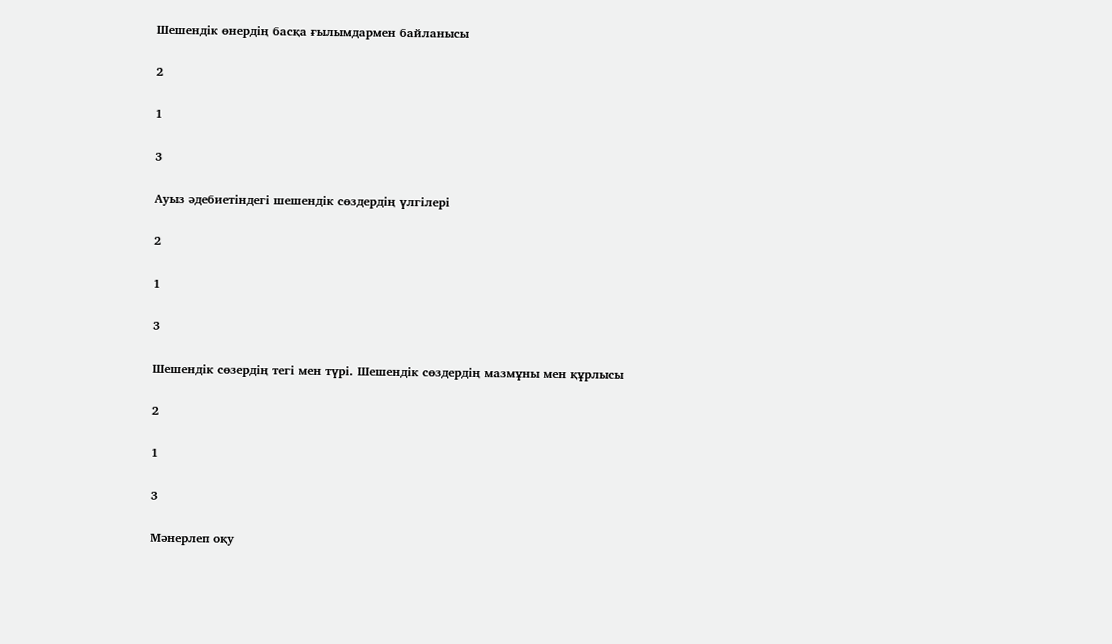Шешендік өнердің басқа ғылымдармен байланысы

2

1

3

Ауыз әдебиетіндегі шешендік сөздердің үлгілері

2

1

3

Шешендік сөзердің тегі мен түрі. Шешендік сөздердің мазмұны мен құрлысы

2

1

3

Мәнерлеп оқу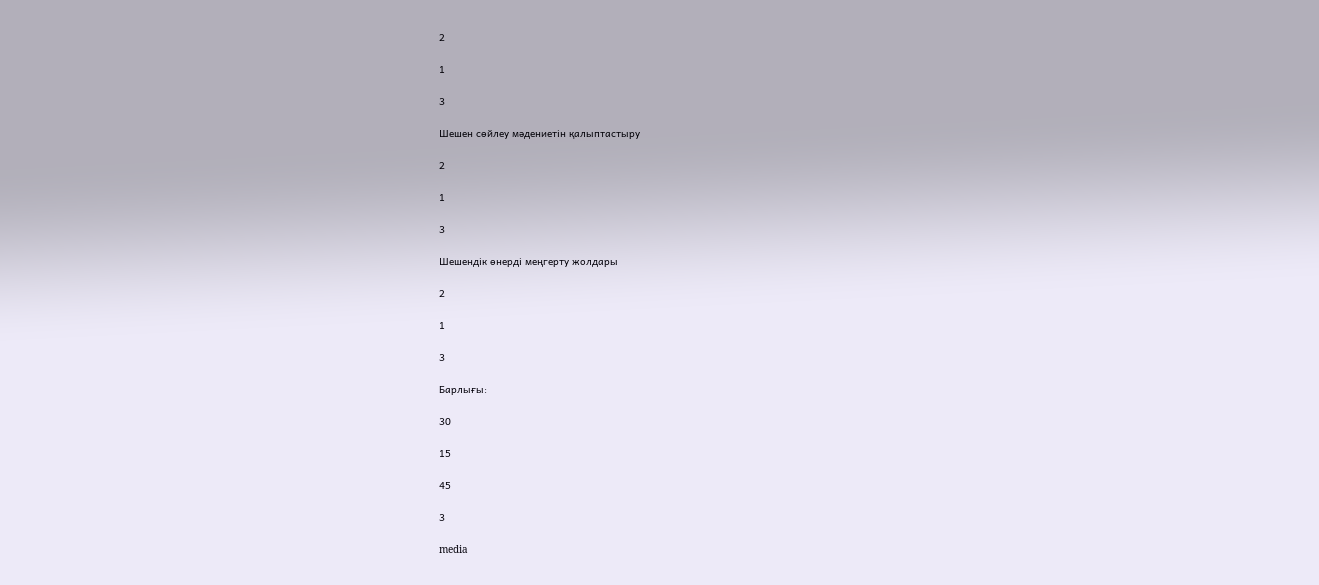2

1

3

Шешен сөйлеу мәдениетін қалыптастыру

2

1

3

Шешендік өнерді меңгерту жолдары

2

1

3

Барлығы:

30

15

45

3

media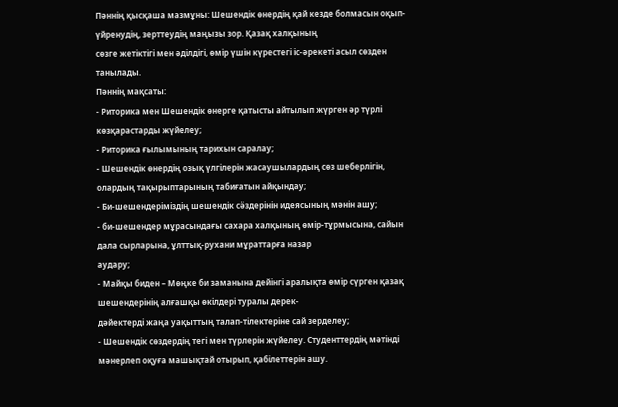Пәннің қысқаша мазмұны: Шешендік өнердің қай кезде болмасын оқып-үйренудің, зерттеудің маңызы зор. Қазақ халқының
сөзге жетіктігі мен әділдігі, өмір үшін күрестегі іс-әрекеті асыл сөзден танылады.
Пәннің мақсаты:
- Риторика мен Шешендік өнерге қатысты айтылып жүрген әр түрлі көзқарастарды жүйелеу;
- Риторика ғылымының тарихын саралау;
- Шешендік өнердің озық үлгілерін жасаушылардың сөз шеберлігін, олардың тақырыптарының табиғатын айқындау;
- Би-шешендеріміздің шешендік сӛздерінін идеясының мәнін ашу;
- би-шешендер мұрасындағы сахара халқының өмір-тұрмысына, сайын дала сырларына, ұлттық-рухани мұраттарға назар
аудару;
- Майқы биден – Мөңке би заманына дейінгі аралықта өмір сүрген қазақ шешендерінің алғашқы өкілдері туралы дерек-
дәйектерді жаңа уақыттың талап-тілектеріне сай зерделеу;
- Шешендік сөздердің тегі мен түрлерін жүйелеу. Студенттердің мәтінді мәнерлеп оқуға машықтай отырып, қабілеттерін ашу.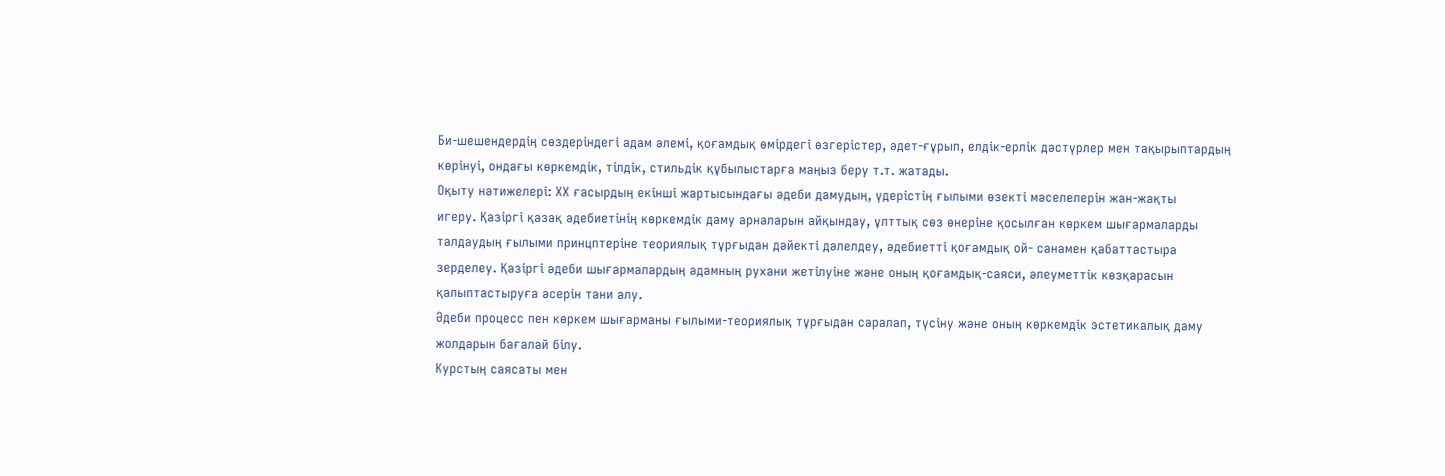Би-шешендердің сөздеріндегі адам әлемі, қоғамдық өмірдегі өзгерістер, әдет-ғұрып, елдік-ерлік дәстүрлер мен тақырыптардың
көрінуі, ондағы көркемдік, тілдік, стильдік құбылыстарға маңыз беру т.т. жатады.
Оқыту нәтижелері: ХХ ғасырдың екінші жартысындағы әдеби дамудың, үдерістің ғылыми өзекті мәселелерін жан-жақты
игеру. Қазіргі қазақ әдебиетінің көркемдік даму арналарын айқындау, ұлттық сөз өнеріне қосылған көркем шығармаларды
талдаудың ғылыми принцптеріне теориялық тұрғыдан дәйекті дәлелдеу, әдебиетті қоғамдық ой- санамен қабаттастыра
зерделеу. Қазіргі әдеби шығармалардың адамның рухани жетілуіне және оның қоғамдық-саяси, әлеуметтік көзқарасын
қалыптастыруға әсерін тани алу.
Әдеби процесс пен көркем шығарманы ғылыми-теориялық тұрғыдан саралап, түсіну және оның көркемдік эстетикалық даму
жолдарын бағалай білу.
Курстың саясаты мен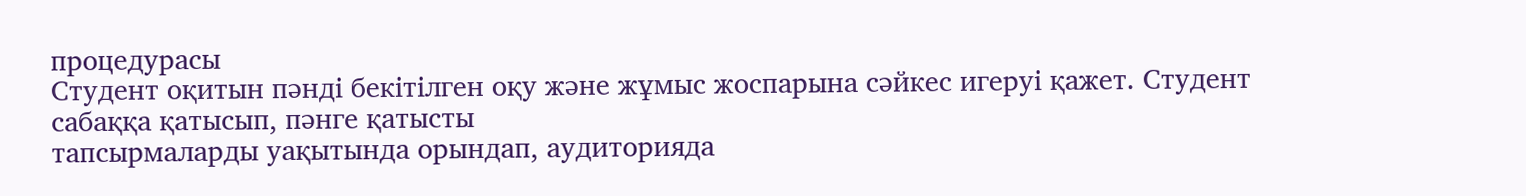процедурасы
Студент оқитын пәнді бекітілген оқу және жұмыс жоспарына сәйкес игеруі қажет. Студент сабаққа қатысып, пәнге қатысты
тапсырмаларды уақытында орындап, аудиторияда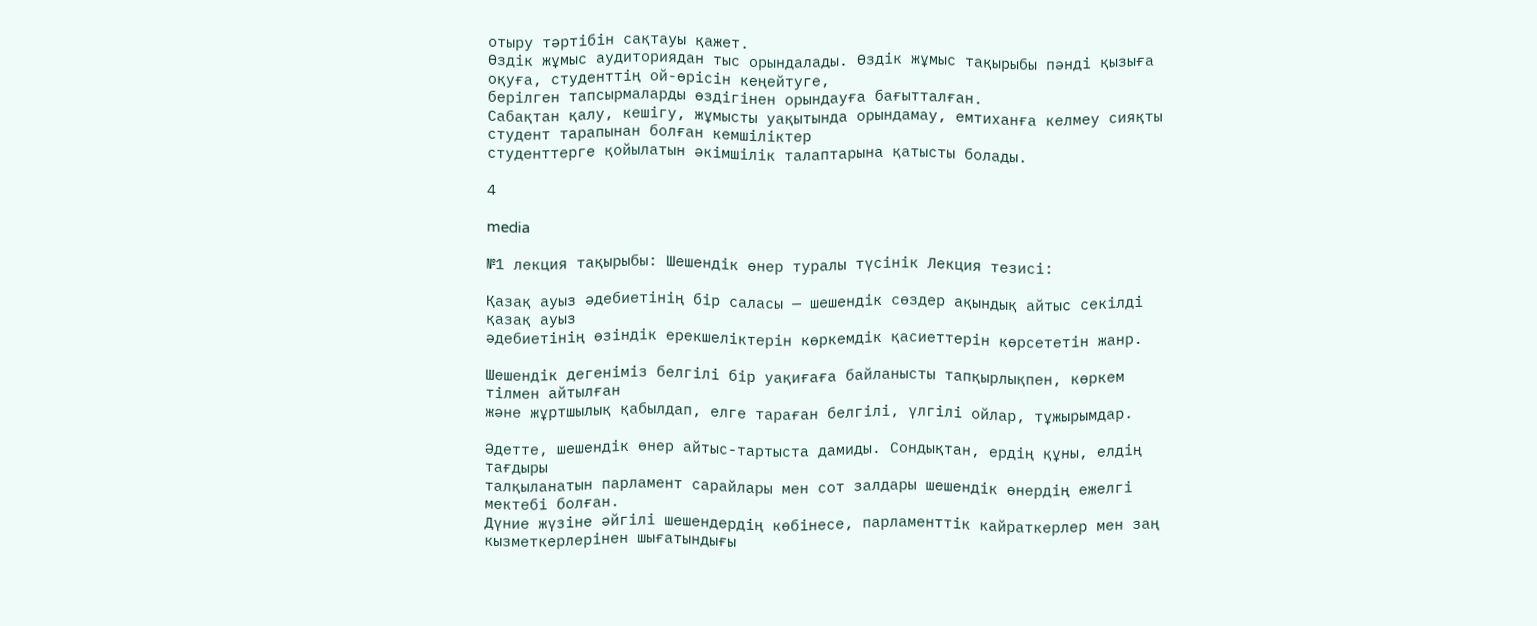отыру тәртібін сақтауы қажет.
Өздік жұмыс аудиториядан тыс орындалады. Өздік жұмыс тақырыбы пәнді қызыға оқуға, студенттің ой-өрісін кеңейтуге,
берілген тапсырмаларды өздігінен орындауға бағытталған.
Сабақтан қалу, кешігу, жұмысты уақытында орындамау, емтиханға келмеу сияқты студент тарапынан болған кемшіліктер
студенттерге қойылатын әкімшілік талаптарына қатысты болады.

4

media

№1 лекция тақырыбы: Шешендік өнер туралы түсінік Лекция тезисі:

Қазақ ауыз әдебиетінің бір саласы — шешендік сөздер ақындық айтыс секілді қазақ ауыз
әдебиетінің өзіндік ерекшеліктерін көркемдік қасиеттерін көрсететін жанр.

Шешендік дегеніміз белгілі бір уақиғаға байланысты тапқырлықпен, көркем тілмен айтылған
және жұртшылық қабылдап, елге тараған белгілі, үлгілі ойлар, тұжырымдар.

Әдетте, шешендік өнер айтыс-тартыста дамиды. Сондықтан, ердің құны, елдің тағдыры
талқыланатын парламент сарайлары мен сот залдары шешендік өнердің ежелгі мектебі болған.
Дүние жүзіне әйгілі шешендердің көбінесе, парламенттік кайраткерлер мен заң
кызметкерлерінен шығатындығы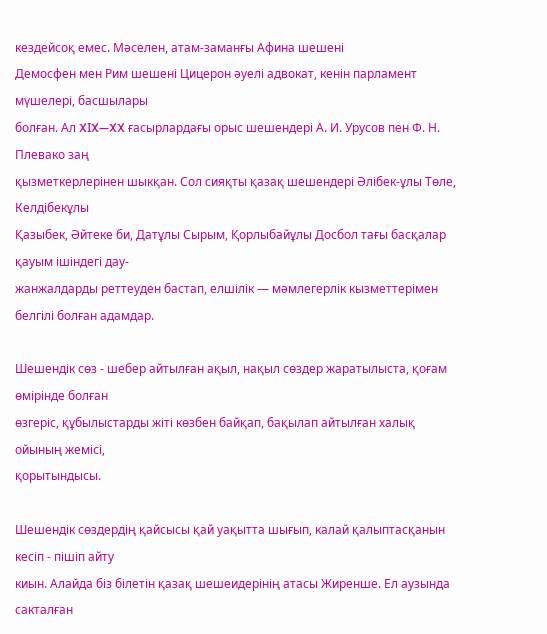кездейсоқ емес. Мәселен, атам-заманғы Афина шешені
Демосфен мен Рим шешені Цицерон әуелі адвокат, кенін парламент мүшелері, басшылары
болған. Ал XIX—XX ғасырлардағы орыс шешендері А. И. Урусов пен Ф. Н. Плевако заң
қызметкерлерінен шыкқан. Сол сияқты қазақ шешендері Әлібек-ұлы Төле, Келдібекұлы
Қазыбек, Әйтеке би, Датұлы Сырым, Қорлыбайұлы Досбол тағы басқалар қауым ішіндегі дау-
жанжалдарды реттеуден бастап, елшілік — мәмлегерлік кызметтерімен белгілі болған адамдар.

Шешендік сөз - шебер айтылған ақыл, нақыл сөздер жаратылыста, қоғам өмірінде болған
өзгеріс, құбылыстарды жіті көзбен байқап, бақылап айтылған халық ойының жемісі,
қорытындысы.

Шешендік сөздердің қайсысы қай уақытта шығып, калай қалыптасқанын кесіп - пішіп айту
киын. Алайда біз білетін қазақ шешеидерінің атасы Жиренше. Ел аузында сакталған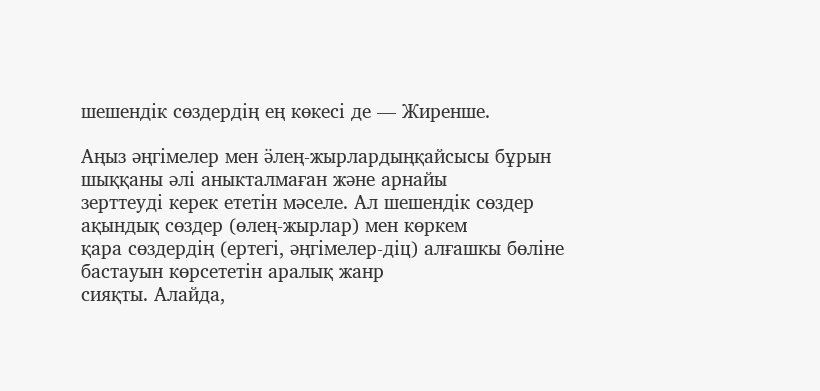шешендік сөздердің ең көкесі де — Жиренше.

Аңыз әңгімелер мен ӛлең-жырлардыңқайсысы бұрын шыққаны әлі аныкталмаған және арнайы
зерттеуді керек ететін мәселе. Ал шешендік сөздер ақындық сөздер (өлең-жырлар) мен көркем
қара сөздердің (ертегі, әңгімелер-діц) алғашкы бөліне бастауын көрсететін аралық жанр
сияқты. Алайда,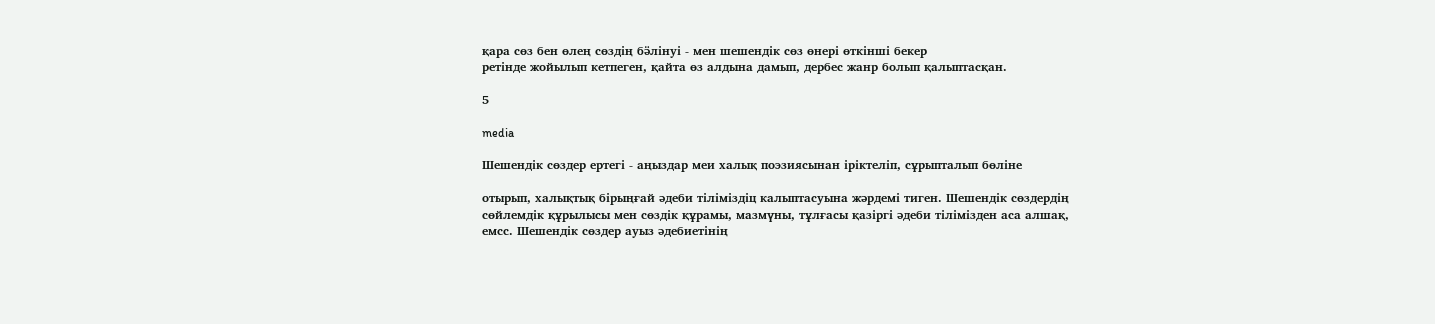қара сөз бен өлең сөздің бӛлінуі - мен шешендік сөз өнері өткінші бекер
ретінде жойылып кетпеген, қайта өз алдына дамып, дербес жанр болып қалыптасқан.

5

media

Шешендік сөздер ертегі - аңыздар меи халық поэзиясынан іріктеліп, сұрыпталып бөліне

отырып, халықтық бірыңғай әдеби тіліміздіц калыптасуына жәрдемі тиген. Шешендік сөздердің
сөйлемдік құрылысы мен сөздік құрамы, мазмүны, тұлғасы қазіргі әдеби тілімізден аса алшақ,
емсс. Шешендік сөздер ауыз әдебиетінің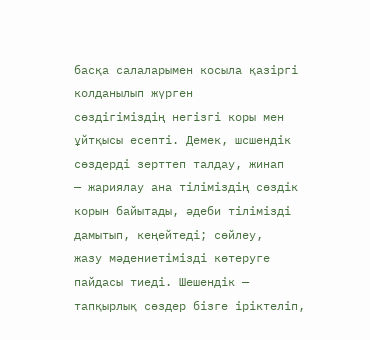басқа салаларымен косыла қазіргі колданылып жүрген
сөздігіміздің негізгі коры мен ұйтқысы есепті. Демек, шсшендік сөздерді зерттеп талдау, жинап
— жариялау ана тіліміздің сөздік корын байытады, әдеби тілімізді дамытып, кеңейтеді; сөйлеу,
жазу мәдениетімізді көтеруге пайдасы тиеді. Шешендік — тапқырлық сөздер бізге іріктеліп,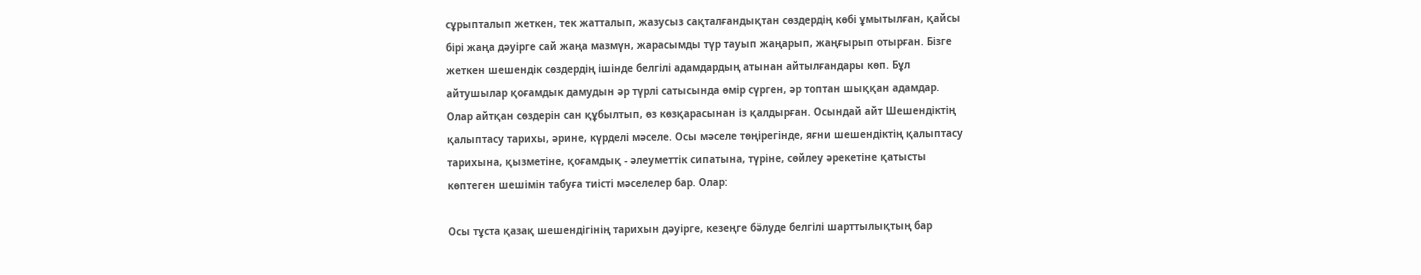сұрыпталып жеткен, тек жатталып, жазусыз сақталғандықтан сөздердің көбі ұмытылған, қайсы
бірі жаңа дәуірге сай жаңа мазмүн, жарасымды түр тауып жаңарып, жаңғырып отырған. Бізге
жеткен шешендік сөздердің ішінде белгілі адамдардың атынан айтылғандары көп. Бұл
айтушылар қоғамдык дамудын әр түрлі сатысында өмір сүрген, әр топтан шыққан адамдар.
Олар айтқан сөздерін сан құбылтып, өз көзқарасынан із қалдырған. Осындай айт Шешендіктің
қалыптасу тарихы, әрине, күрделі мәселе. Осы мәселе төңірегінде, яғни шешендіктің қалыптасу
тарихына, қызметіне, қоғамдық - әлеуметтік сипатына, түріне, сөйлеу әрекетіне қатысты
көптеген шешімін табуға тиісті мәселелер бар. Олар:

Осы тұста қазақ шешендігінің тарихын дәуірге, кезеңге бӛлуде белгілі шарттылықтың бар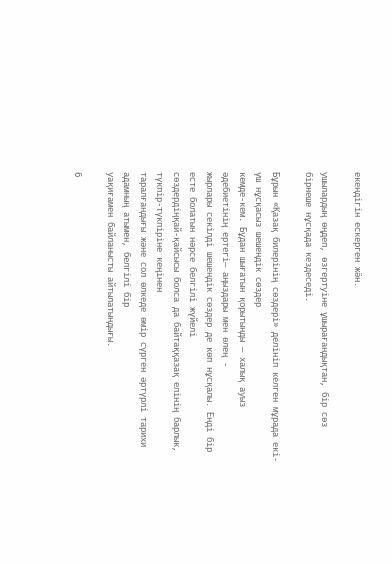екендігін ескерген жӛн.

ушылардың өңдеп, өзгертуіне ұшырағандықтан, бір сөз бірнеше нұсқада кездеседі.

Бұрын «Қазақ билерінің сөздері» делініп келген мұрада екі-үш нұсқасыз шешендік сөздер
кемде-кем. Бұдан шығатын қорытынды — халық ауыз әдебиетінің ертегі— аңыздары мен өлең -
жырлары секілді шешендік сөздер де көп нұсқалы. Енді бір есте болатын нәрсе белгілі жүйелі
сөздердіңқай-қайсысы болса да байтаққазақ елінің барлык, түкпір-түкпіріне кеңінен
таралғандығы және сол өлкеде өмір сүрген әртүрлі тарихи адамның атымен, белгілі бір
уақиғамен байланысты айтылатындығы.

6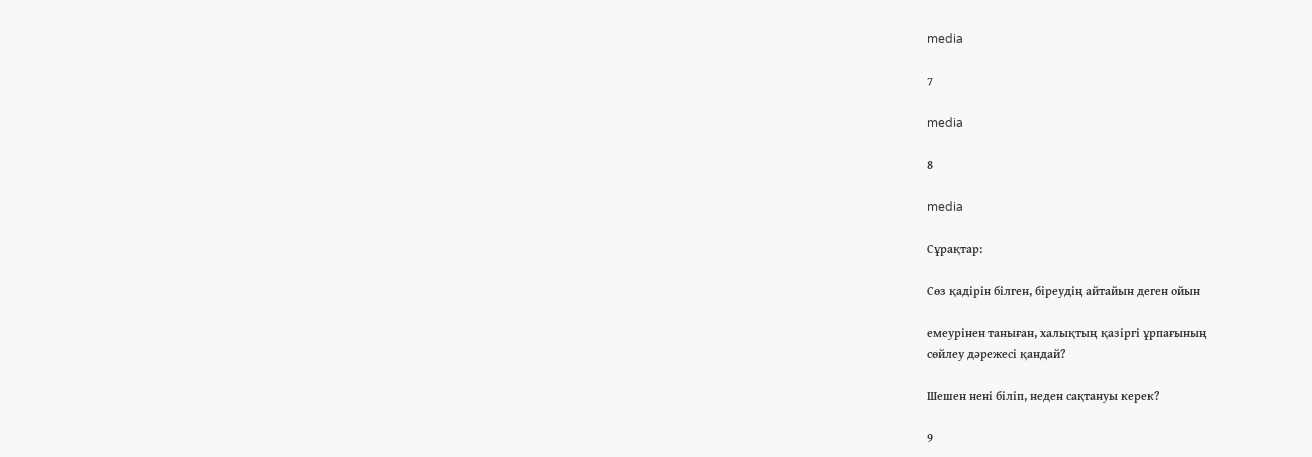media

7

media

8

media

Сұрақтар:

Сөз қадірін білген, біреудің айтайын деген ойын

емеурінен таныған, халықтың қазіргі ұрпағының
сөйлеу дәрежесі қандай?

Шешен нені біліп, неден сақтануы керек?

9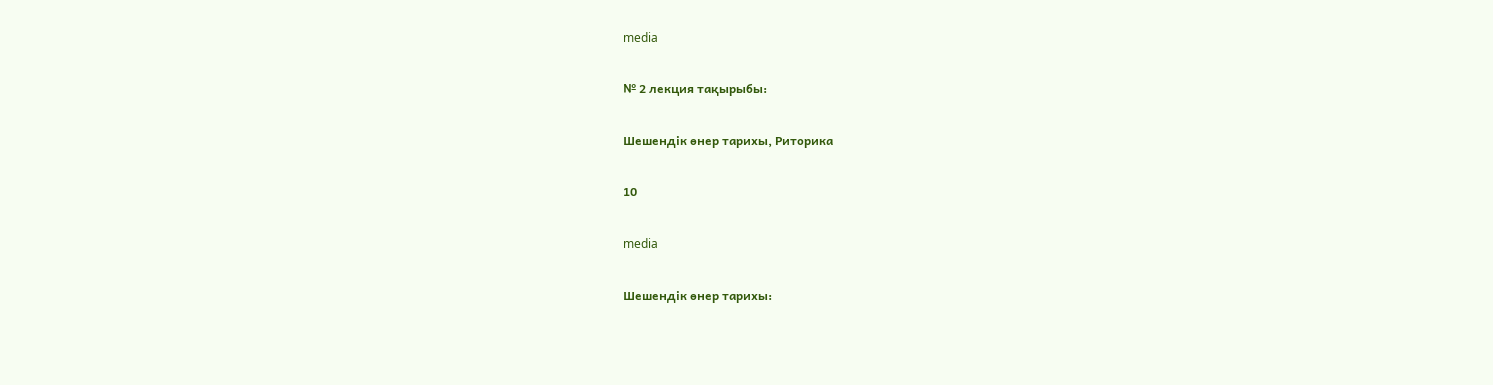media

№ 2 лекция тақырыбы:

Шешендік өнер тарихы, Риторика

10

media

Шешендік өнер тарихы: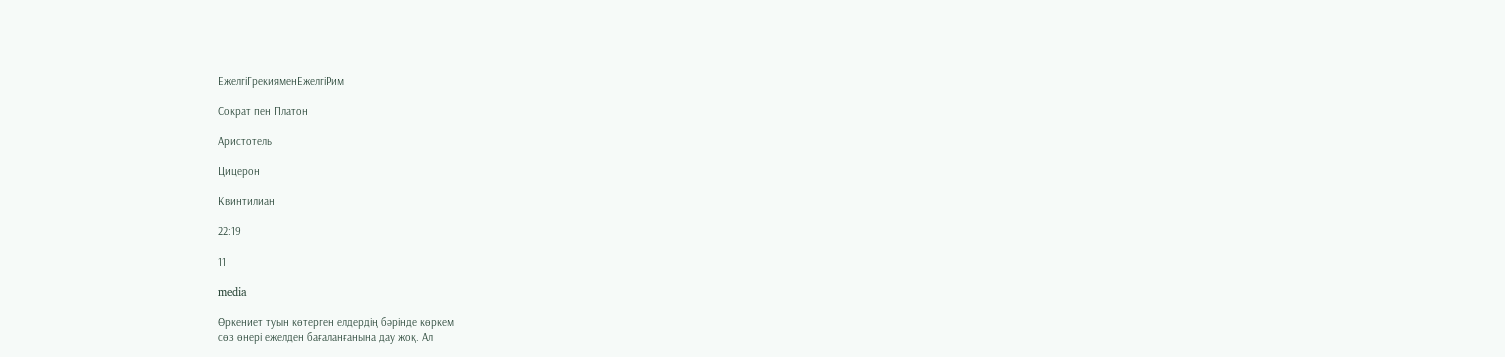ЕжелгіГрекияменЕжелгіРим

Сократ пен Платон

Аристотель

Цицерон

Квинтилиан

22:19

11

media

Өркениет туын көтерген елдердің бәрінде көркем
сөз өнері ежелден бағаланғанына дау жоқ. Ал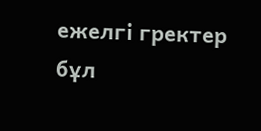ежелгі гректер бұл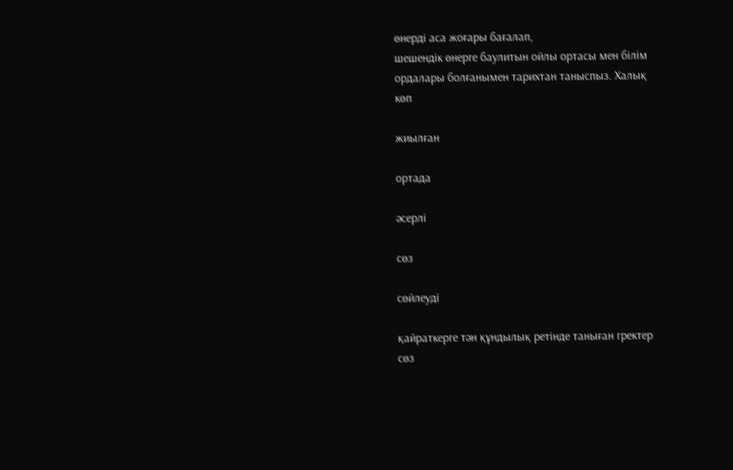өнерді аса жоғары бағалап,
шешендік өнерге баулитын ойлы ортасы мен білім
ордалары болғанымен тарихтан таныспыз. Халық
көп

жиылған

ортада

әсерлі

сөз

сөйлеуді

қайраткерге тән құндылық ретінде таныған гректер
сөз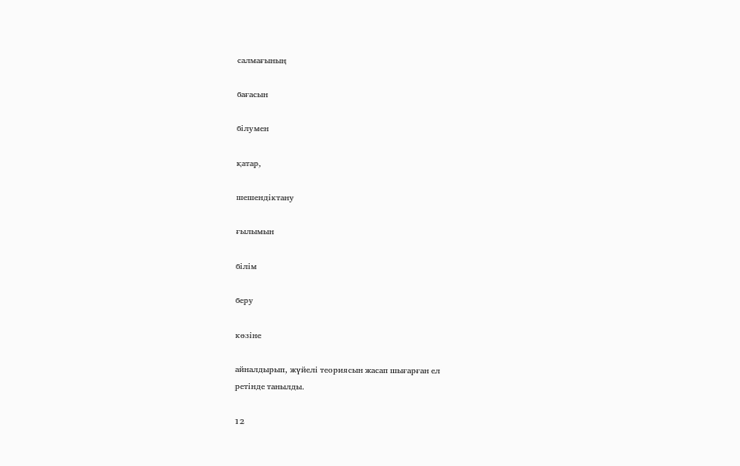салмағының

бағасын

білумен

қатар,

шешендіктану

ғылымын

білім

беру

көзіне

айналдырып, жүйелі теориясын жасап шығарған ел
ретінде танылды.

12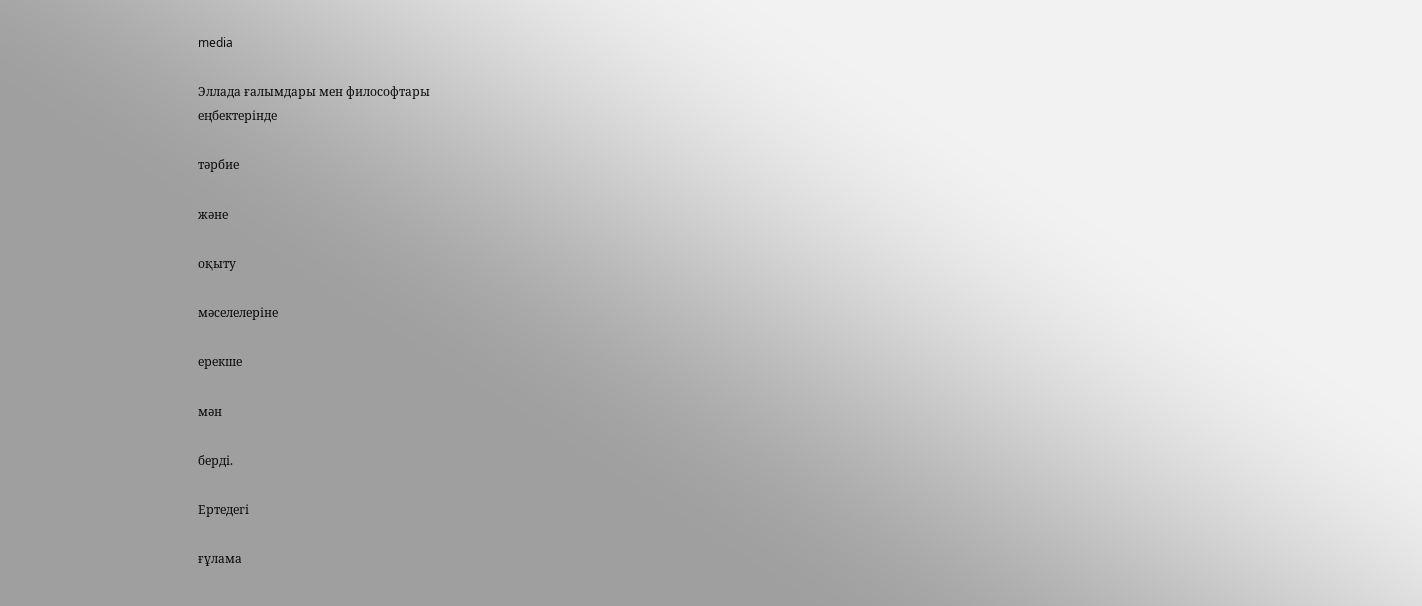media

Эллада ғалымдары мен философтары
еңбектерінде

тәрбие

және

оқыту

мәселелеріне

ерекше

мән

берді.

Ертедегі

ғұлама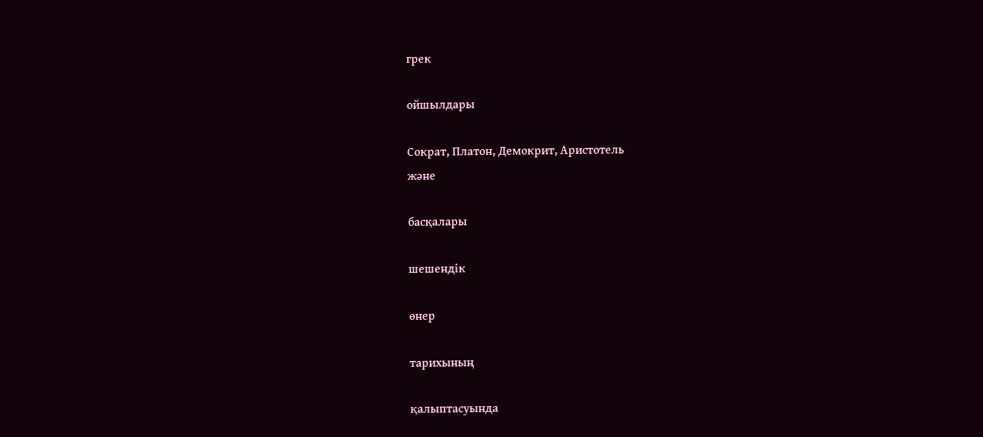грек

ойшылдары

Сократ, Платон, Демокрит, Аристотель
және

басқалары

шешендік

өнер

тарихының

қалыптасуында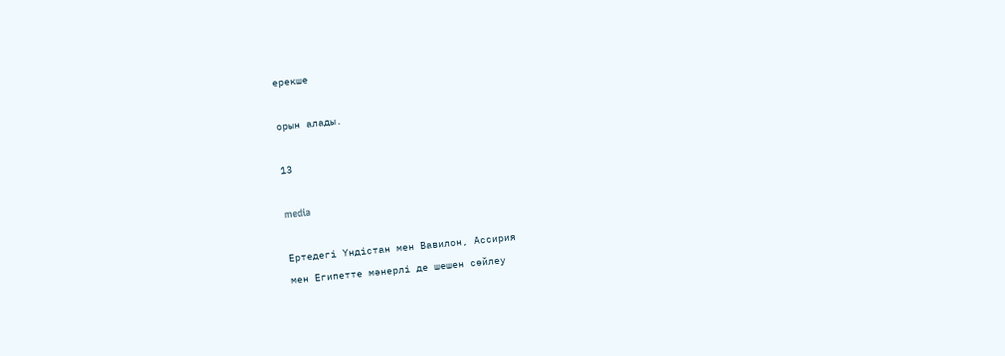ерекше

орын алады.

13

media

Ертедегі Үндістан мен Вавилон, Ассирия
мен Египетте мәнерлі де шешен сөйлеу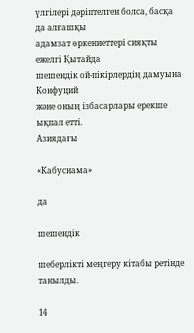үлгілері дәріптелген болса, басқа да алғашқы
адамзат өркениеттері сияқты ежелгі Қытайда
шешендік ой-пікірлердің дамуына Конфуций
және оның ізбасарлары ерекше ықпал етті.
Азиядағы

«Кабуснама»

да

шешендік

шеберлікті меңгеру кітабы ретінде танылды.

14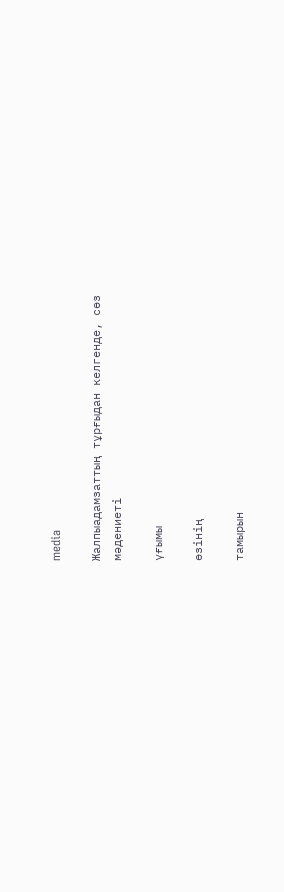media

Жалпыадамзаттың тұрғыдан келгенде, сөз
мәдениеті

үғымы

өзінің

тамырын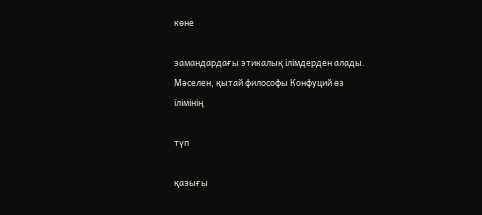көне

замандардағы этикалық ілімдерден алады.
Мәселен, қытай философы Конфуций өз
ілімінің

түп

қазығы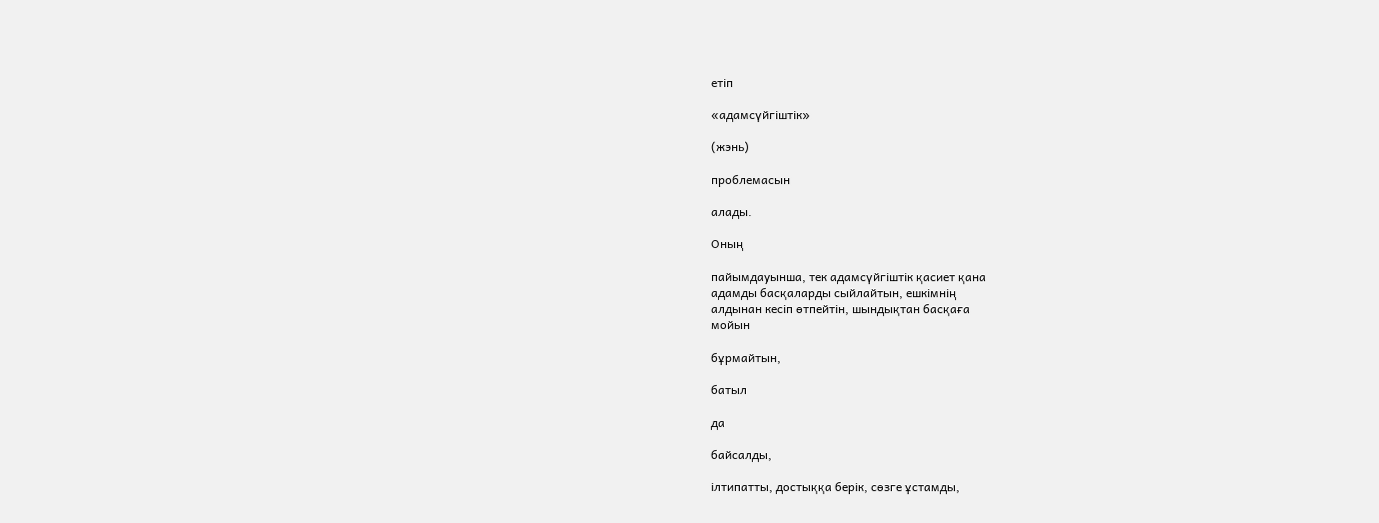етіп

«адамсүйгіштік»

(жэнь)

проблемасын

алады.

Оның

пайымдауынша, тек адамсүйгіштік қасиет қана
адамды басқаларды сыйлайтын, ешкімнің
алдынан кесіп өтпейтін, шындықтан басқаға
мойын

бұрмайтын,

батыл

да

байсалды,

ілтипатты, достыққа берік, сөзге ұстамды,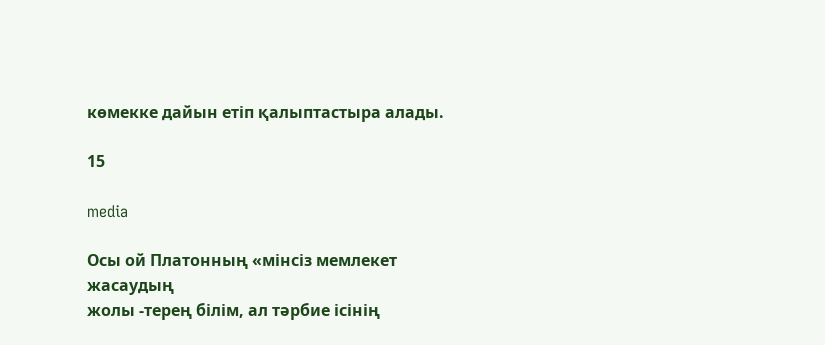көмекке дайын етіп қалыптастыра алады.

15

media

Осы ой Платонның «мінсіз мемлекет жасаудың
жолы -терең білім, ал тәрбие ісінің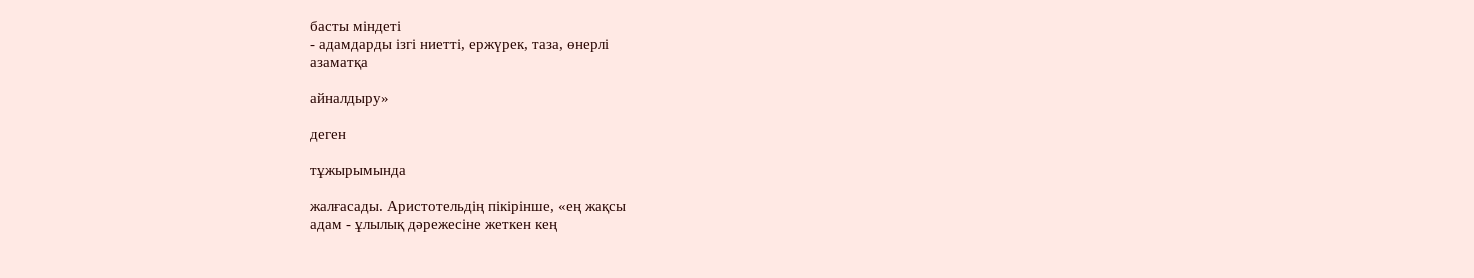басты міндеті
- адамдарды ізгі ниетті, ержүрек, таза, өнерлі
азаматқа

айналдыру»

деген

тұжырымында

жалғасады. Аристотельдің пікірінше, «ең жақсы
адам - ұлылық дәрежесіне жеткен кең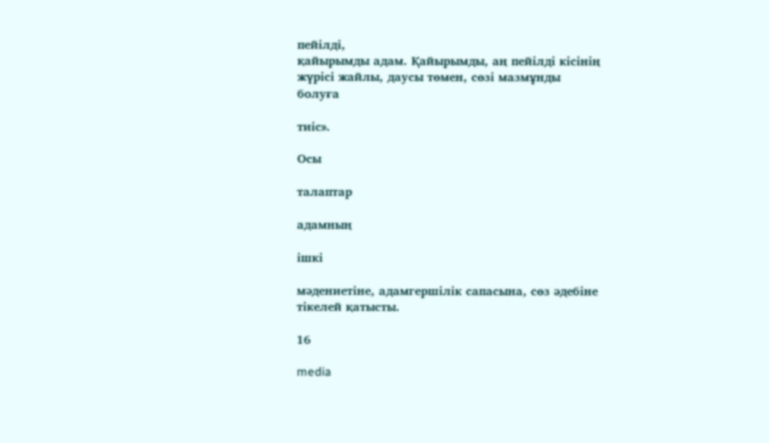пейілді,
қайырымды адам. Қайырымды, аң пейілді кісінің
жүрісі жайлы, даусы төмен, сөзі мазмұнды
болуға

тиіс».

Осы

талаптар

адамның

ішкі

мәдениетіне, адамгершілік сапасына, сөз әдебіне
тікелей қатысты.

16

media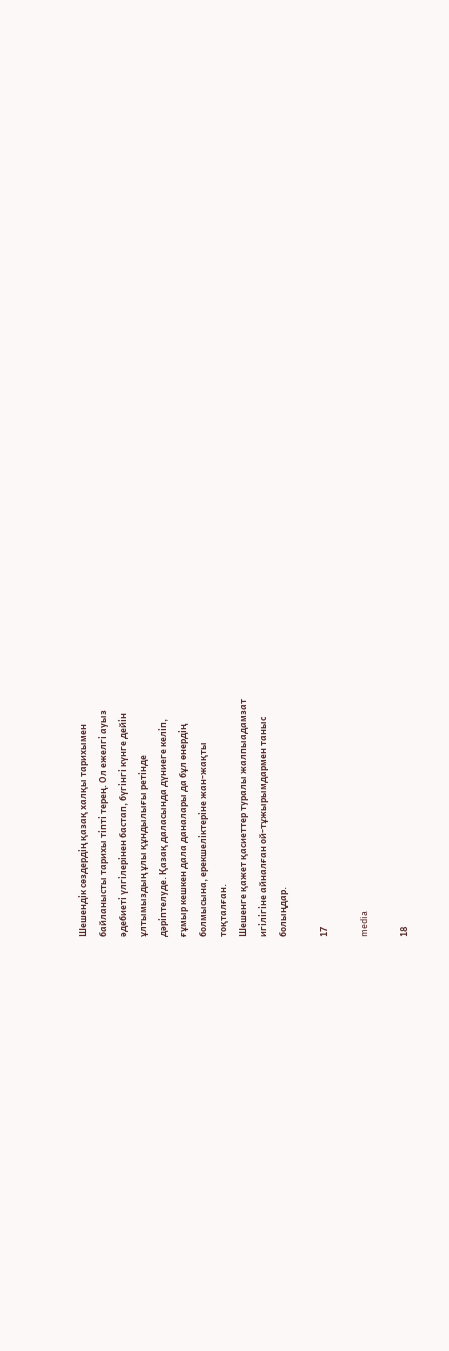Шешендік сөздердің қазақ халқы тарихымен
байланысты тарихы тіпті терең. Ол ежелгі ауыз
әдебиеті үлгілерінен бастап, бүгінгі күнге дейін
ұлтымыздың ұлы құндылығы ретінде
дәріптелуде. Қазақ даласында дүниеге келіп,
ғұмыр кешкен дала даналары да бұл өнердің
болмысына, ерекшеліктеріне жан-жақты
тоқталған.
Шешенге қажет қасиеттер туралы жалпыадамзат
игілігіне айналған ой-тұжырымдармен таныс
болыңдар.

17

media

18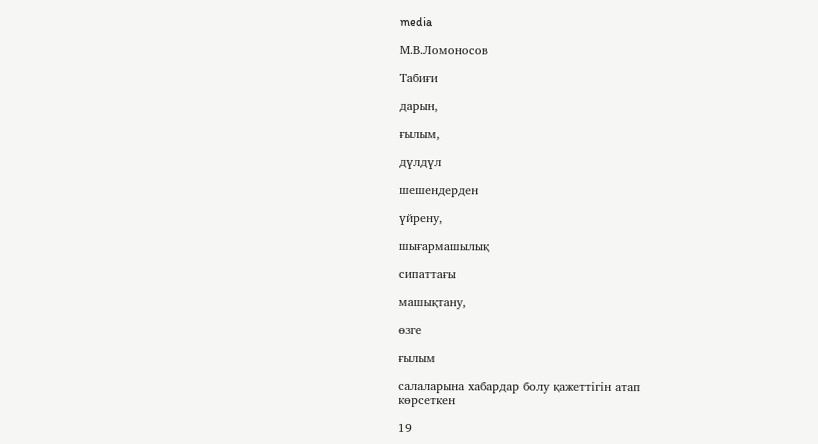media

М.В.Ломоносов

Табиғи

дарын,

ғылым,

дүлдүл

шешендерден

үйрену,

шығармашылық

сипаттағы

машықтану,

өзге

ғылым

салаларына хабардар болу қажеттігін атап
көрсеткен

19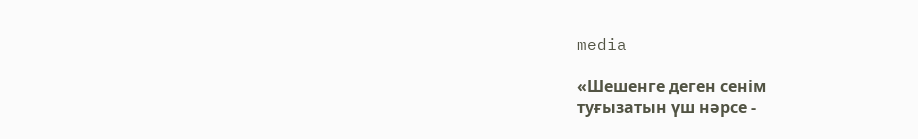media

«Шешенге деген сенім
туғызатын үш нәрсе -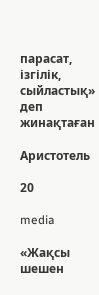парасат,
ізгілік, сыйластық» деп
жинақтаған

Аристотель

20

media

«Жақсы шешен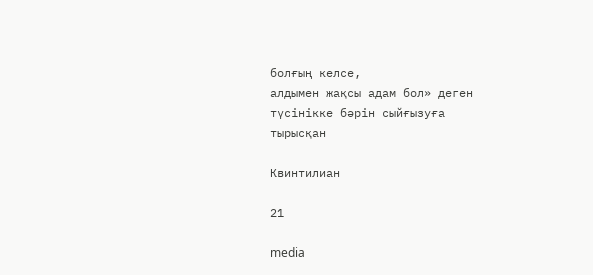болғың келсе,
алдымен жақсы адам бол» деген
түсінікке бәрін сыйғызуға
тырысқан

Квинтилиан

21

media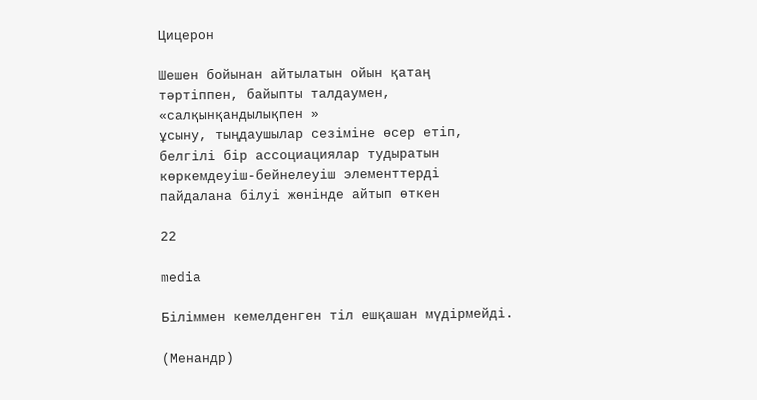Цицерон

Шешен бойынан айтылатын ойын қатаң
тәртіппен, байыпты талдаумен,
«салқынқандылықпен »
ұсыну, тыңдаушылар сезіміне өсер етіп,
белгілі бір ассоциациялар тудыратын
көркемдеуіш-бейнелеуіш элементтерді
пайдалана білуі жөнінде айтып өткен

22

media

Біліммен кемелденген тіл ешқашан мүдірмейді.

(Менандр)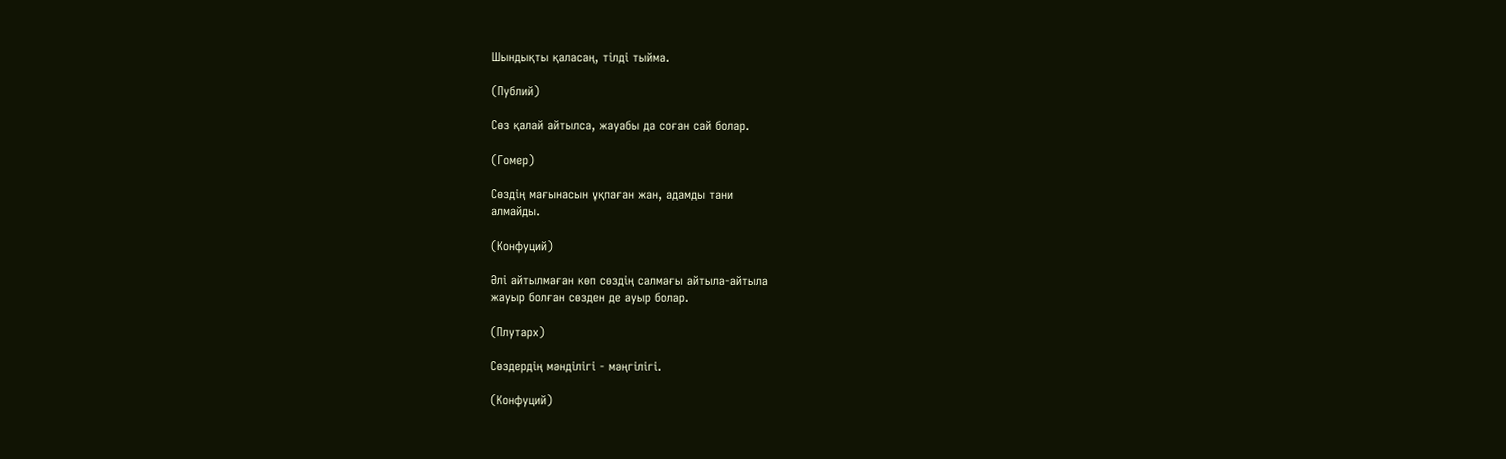Шындықты қаласаң, тілді тыйма.

(Публий)

Сөз қалай айтылса, жауабы да соған сай болар.

(Гомер)

Сөздің мағынасын ұқпаған жан, адамды тани
алмайды.

(Конфуций)

Әлі айтылмаған көп сөздің салмағы айтыла-айтыла
жауыр болған сөзден де ауыр болар.

(Плутарх)

Сөздердің мәнділігі - мәңгілігі.

(Конфуций)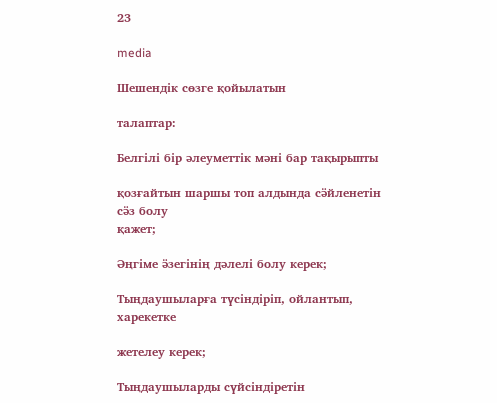23

media

Шешендік сөзге қойылатын

талаптар:

Белгілі бір әлеуметтік мәні бар тақырыпты

қозғайтын шаршы топ алдында сӛйленетін сӛз болу
қажет;

Әңгіме ӛзегінің дәлелі болу керек;

Тыңдаушыларға түсіндіріп, ойлантып, харекетке

жетелеу керек;

Тыңдаушыларды сүйсіндіретін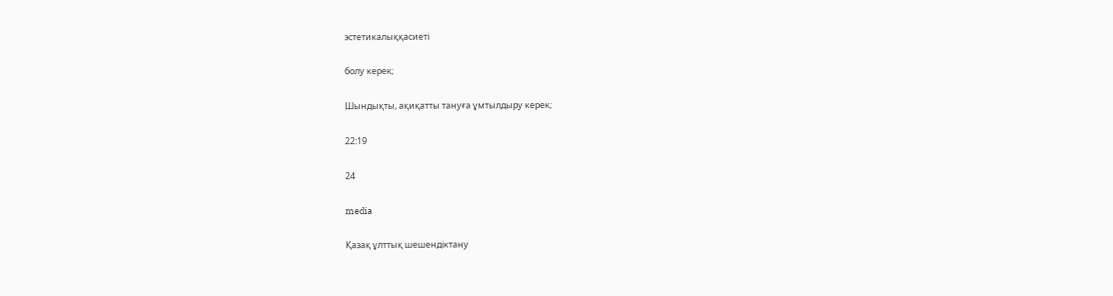эстетикалыққасиеті

болу керек;

Шындықты, ақиқатты тануға ұмтылдыру керек;

22:19

24

media

Қазақ ұлттық шешендіктану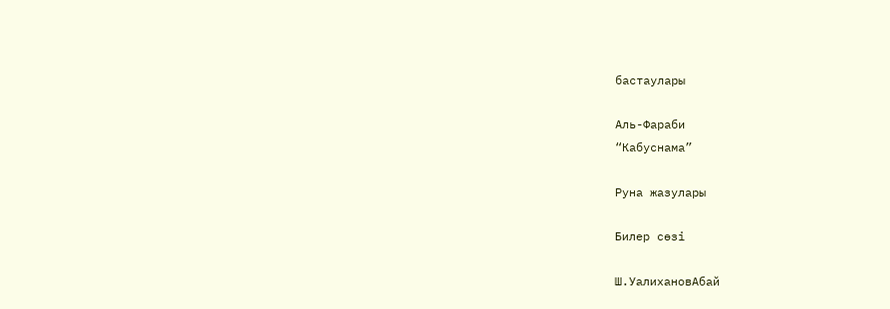бастаулары

Аль-Фараби
“Кабуснама”

Руна жазулары

Билер сөзі

Ш.УалихановАбай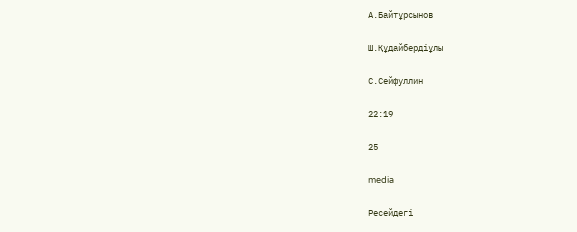А.Байтұрсынов

Ш.Құдайбердіұлы

С.Сейфуллин

22:19

25

media

Ресейдегі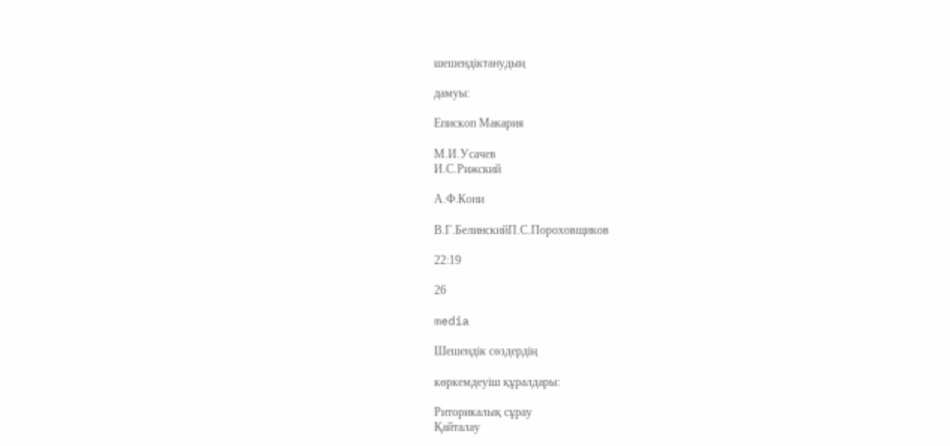шешендіктанудың

дамуы:

Епископ Макария

М.И.Усачев
И.С.Рижский

А.Ф.Кони

В.Г.БелинскийП.С.Пороховщиков

22:19

26

media

Шешендік сөздердің

көркемдеуіш құралдары:

Риторикалық сұрау
Қайталау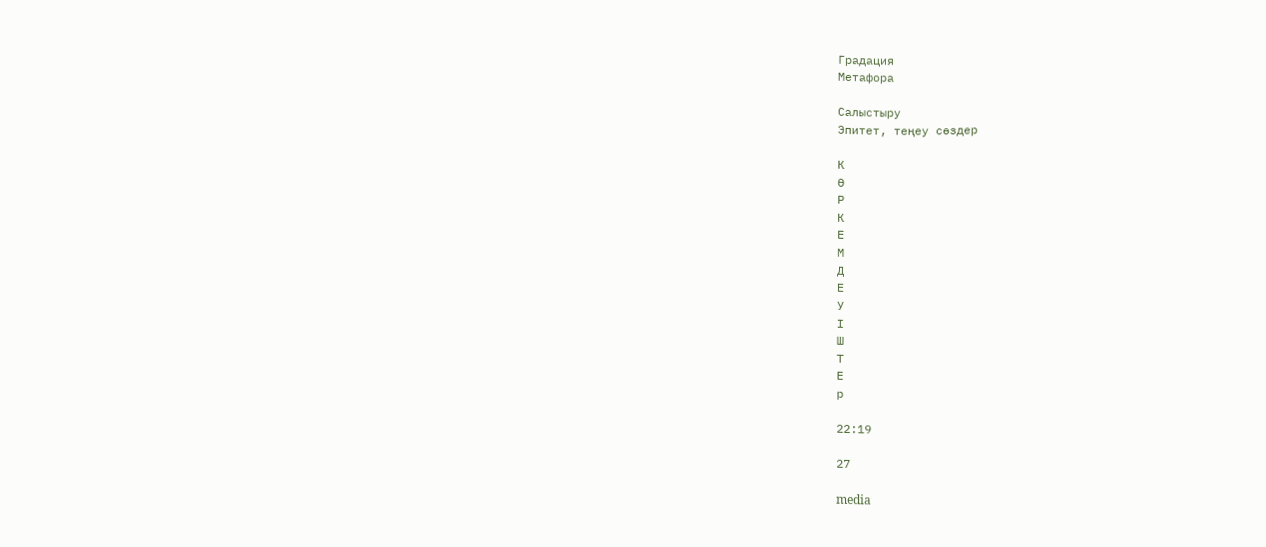Градация
Метафора

Салыстыру
Эпитет, теңеу сөздер

К
Ө
Р
К
Е
М
Д
Е
У
І
Ш
Т
Е
р

22:19

27

media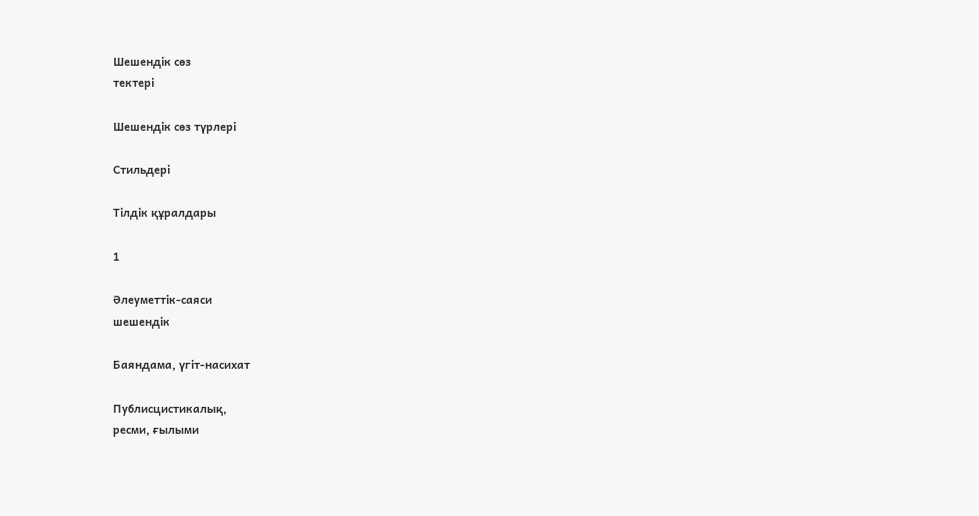Шешендік сөз
тектері

Шешендік сөз түрлері

Стильдері

Тілдік құралдары

1

Әлеуметтік-саяси
шешендік

Баяндама, үгіт-насихат

Публисцистикалық,
ресми, ғылыми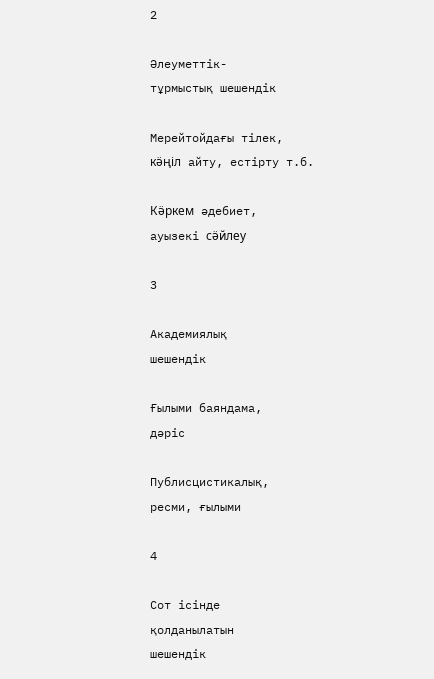2

Әлеуметтік-
тұрмыстық шешендік

Мерейтойдағы тілек,
кӛңіл айту, естірту т.б.

Кӛркем әдебиет,
ауызекі сӛйлеу

3

Академиялық
шешендік

Ғылыми баяндама,
дәріс

Публисцистикалық,
ресми, ғылыми

4

Сот ісінде
қолданылатын
шешендік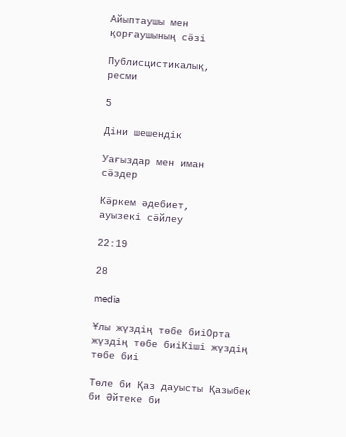Айыптаушы мен
қорғаушының сӛзі

Публисцистикалық,
ресми

5

Діни шешендік

Уағыздар мен иман
сӛздер

Кӛркем әдебиет,
ауызекі сӛйлеу

22:19

28

media

Ұлы жүздің төбе биіОрта жүздің төбе биіКіші жүздің төбе биі

Төле би Қаз дауысты Қазыбек би Әйтеке би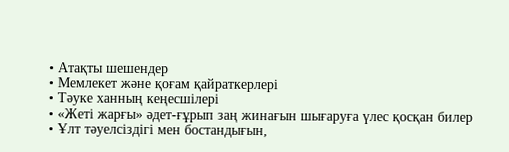• Атақты шешендер
• Мемлекет және қоғам қайраткерлері
• Тәуке ханның кеңесшілері
• «Жеті жарғы» әдет-ғұрып заң жинағын шығаруға үлес қосқан билер
• Ұлт тәуелсіздігі мен бостандығын,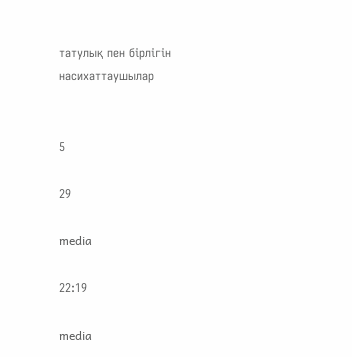татулық пен бірлігін
насихаттаушылар


5

29

media

22:19

media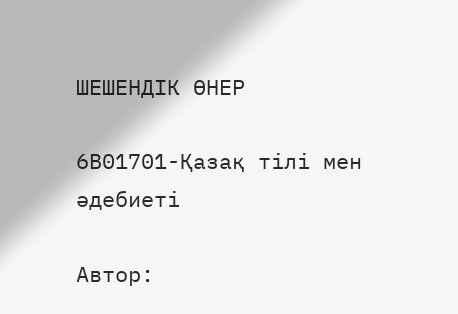ШЕШЕНДІК ӨНЕР

6В01701-Қазақ тілі мен әдебиеті

Автор: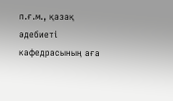п.ғ.м., қазақ әдебиеті кафедрасының аға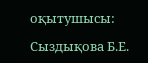оқытушысы:

Сыздықова Б.Е.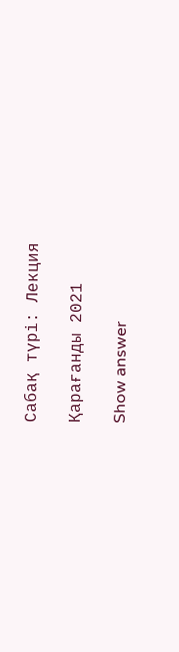Сабақ түрі: Лекция

Қарағанды 2021

Show answer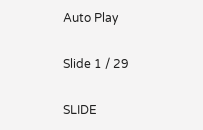Auto Play

Slide 1 / 29

SLIDE